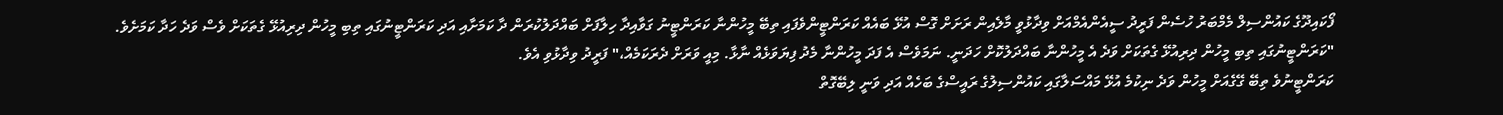ފޯކައިދޫގެ ކައުންސިލް މެމްބަރު ހުސެން ފަރީދު ސީއެންއެމްއަށް ވިދާޅުވީ މާލެއިން ރަށަށް ގޮސް އުޅޭ ބައެއް ކަރަންޓީންވެފައި ތިބޭ މީހުންނާ ކަރަންޓީނު ގަވާއިދާ ހިލާފަށް ބައްދަލުކުރަން ދާ ކަމަށާއި އަދި ކަރަންޓީނުގައި ތިބި މީހުން ދިރިއުޅޭ ގެތަކަށް ވެސް ވަދެ ހަދާ ކަމަށެވެ.
"ކަރަންޓީނުގައި ތިބި މީހުން ދިރިއުޅޭ ގެތަކަށް ވަދެ އެ މީހުންނާ ބައްދަލުކޮށް ހަދަނީ. ނަމަވެސް އެ ފަދަ މީހުންނާ މެދު ފިޔަވަޅެއް ނާޅާ. މިއީ ވަރަށް ދެރަކަމެއް،" ފަރީދު ވިދާޅުވި އެވެ.
ކަރަންޓީނުވެ ތިބޭ ގޭގެއަށް މީހުން ވަދެ ނިކުމެ އުޅޭ މައްސަލާގައި ކައުންސިލުގެ ރައީސްގެ ބަހެއް އަދި ވަނީ ލިބޭގޮތް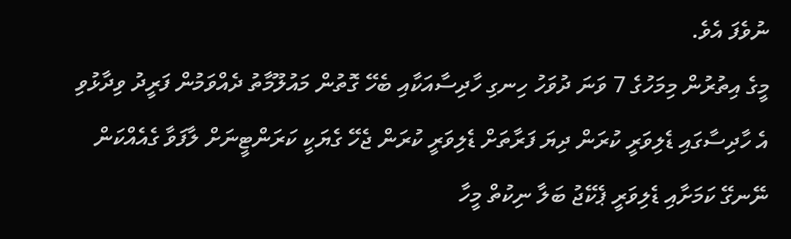ނުވެފަ އެވެ.
މީގެ އިތުރުން މިމަހުގެ 7 ވަނަ ދުވަހު ހިނގި ހާދިސާއަކާއި ބެހޭ ގޮތުން މައުލޫމާތު ދެއްވަމުން ފަރީދު ވިދާޅުވި އެ ހާދިސާގައި ޑެލިވަރީ ކުރަން ދިޔަ ފަރާތަށް ޑެލިވަރީ ކުރަން ޖެހޭ ގެޔަކީ ކަރަންޓީނަށް ލާފަވާ ގެއެއްކަން ނޭނގޭ ކަމަށާއި ޑެލިވަރީ ޕެކޭޖު ބަލާ ނިކުތް މީހާ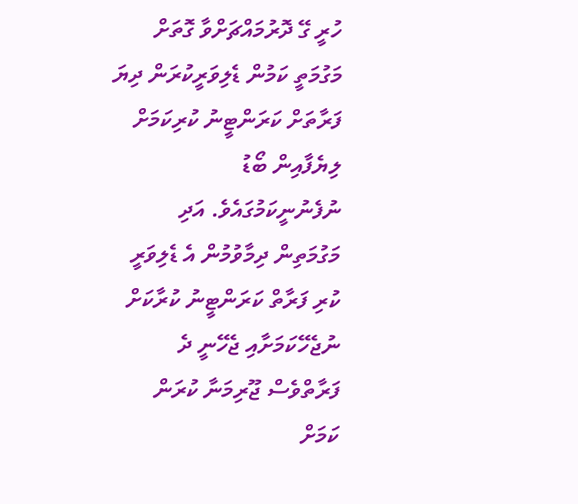ހުރީ ގޭ ދޮރުމައްޗަށްވާ ގޮތަށް މަގުމަތީ ކަމުން ޑެލިވަރީކުރަން ދިޔަ ފަރާތަށް ކަރަންޓީނު ކުރިކަމަށް ލިޔެފާއިން ބޯޑު ނުފެނުނީކަމުގައެވެ. އަދި މަގުމަތިން ދިމާވުމުން އެ ޑެލިވަރީ ކުރި ފަރާތް ކަރަންޓީނު ކުރާކަށް ނުޖެހޭކަމަށާއި ޖެހޭނީ ދެ ފަރާތްވެސް ޖޫރިމަނާ ކުރަން ކަމަށް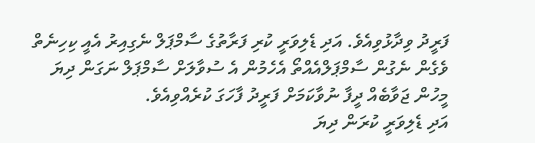ފަރީދު ވިދާޅުވިއެވެ. އަދި ޑެލިވަރީ ކުރި ފަރާތުގެ ސާމްޕަލް ނެގިއިރު އެއީ ކިހިނެތް ވެގެން ނެގުން ސާމްޕަލްއެއްތޯ އެހެމުން އެ ސުވާލަށް ސާމްޕަލް ނަގަން ދިޔަ މީހުން ޖަވާބެއް ދީފާ ނުވާކަމަށް ފަރީދު ފާހަގަ ކުރެއްވިއެވެ.
އަދި ޑެލިވަރީ ކުރަން ދިޔަ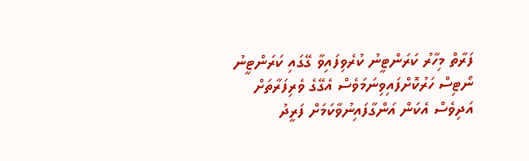ފަރާތް މިހާރު ކަރަންޓީނު ކުރެވިފައިވާ ގޭގައި ކަރަންޓީނު ނޯޓިސް ހަރުކޮށްފައިވިނަމަވެސް އެގޭގެ ވެރިފަރާތަށް އަދިވެސް އެކަން އަންގާފައިނުވާކަމަށް ފަރީދު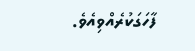ފާހަގަކުރެއްވިއެވެ.